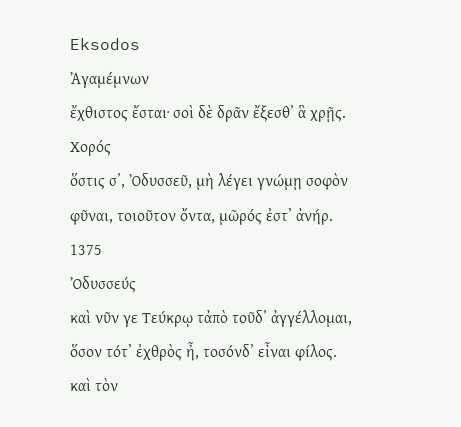Eksodos
Ἀγαμέμνων
ἔχθιστος ἔσται· σοὶ δὲ δρᾶν ἔξεσθʼ ἃ χρῇς.
Χορός
ὅστις σʼ, Ὀδυσσεῦ, μὴ λέγει γνώμῃ σοφὸν
φῦναι, τοιοῦτον ὄντα, μῶρός ἐστʼ ἀνήρ.
1375
Ὀδυσσεύς
καὶ νῦν γε Τεύκρῳ τἀπὸ τοῦδʼ ἀγγέλλομαι,
ὅσον τότʼ ἐχθρὸς ἦ, τοσόνδʼ εἶναι φίλος.
καὶ τὸν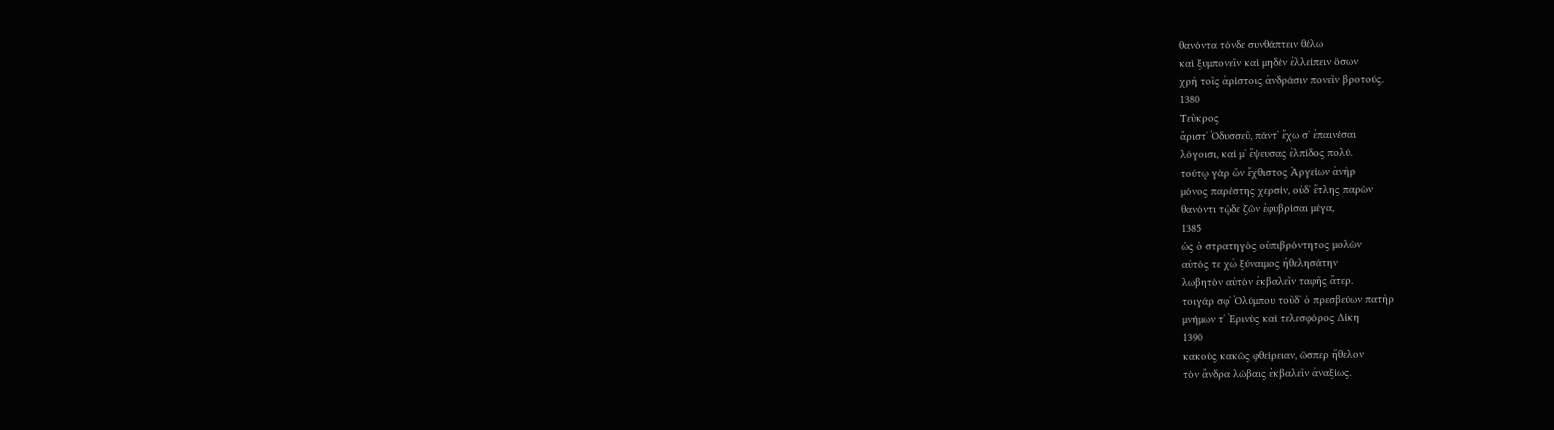θανόντα τόνδε συνθάπτειν θέλω
καὶ ξυμπονεῖν καὶ μηδὲν ἐλλείπειν ὅσων
χρὴ τοῖς ἀρίστοις ἀνδράσιν πονεῖν βροτούς.
1380
Τεῦκρος
ἄριστʼ Ὀδυσσεῦ, πάντʼ ἔχω σʼ ἐπαινέσαι
λόγοισι, καί μʼ ἔψευσας ἐλπίδος πολύ.
τούτῳ γὰρ ὢν ἔχθιστος Ἀργείων ἀνὴρ
μόνος παρέστης χερσίν, οὐδʼ ἔτλης παρὼν
θανόντι τῷδε ζῶν ἐφυβρίσαι μέγα,
1385
ὡς ὁ στρατηγὸς οὑπιβρόντητος μολὼν
αὐτός τε χὠ ξύναιμος ἠθελησάτην
λωβητὸν αὐτὸν ἐκβαλεῖν ταφῆς ἄτερ.
τοιγάρ σφʼ Ὀλύμπου τοῦδʼ ὁ πρεσβεύων πατὴρ
μνήμων τʼ Ἐρινὺς καὶ τελεσφόρος Δίκη
1390
κακοὺς κακῶς φθείρειαν, ὥσπερ ἤθελον
τὸν ἄνδρα λώβαις ἐκβαλεῖν ἀναξίως.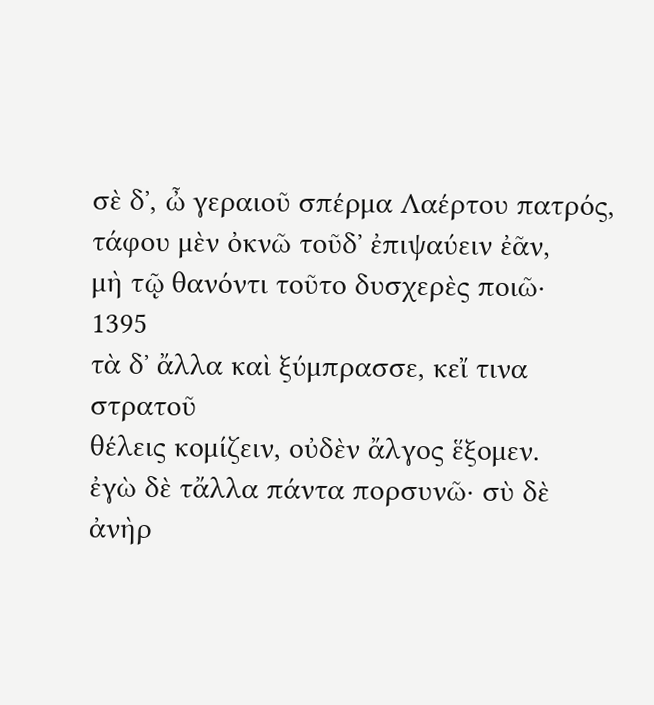σὲ δʼ, ὦ γεραιοῦ σπέρμα Λαέρτου πατρός,
τάφου μὲν ὀκνῶ τοῦδʼ ἐπιψαύειν ἐᾶν,
μὴ τῷ θανόντι τοῦτο δυσχερὲς ποιῶ·
1395
τὰ δʼ ἄλλα καὶ ξύμπρασσε, κεἴ τινα στρατοῦ
θέλεις κομίζειν, οὐδὲν ἄλγος ἕξομεν.
ἐγὼ δὲ τἄλλα πάντα πορσυνῶ· σὺ δὲ
ἀνὴρ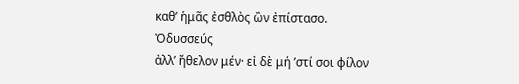καθʼ ἡμᾶς ἐσθλὸς ὢν ἐπίστασο.
Ὀδυσσεύς
ἀλλʼ ἤθελον μέν· εἰ δὲ μή ʼστί σοι φίλον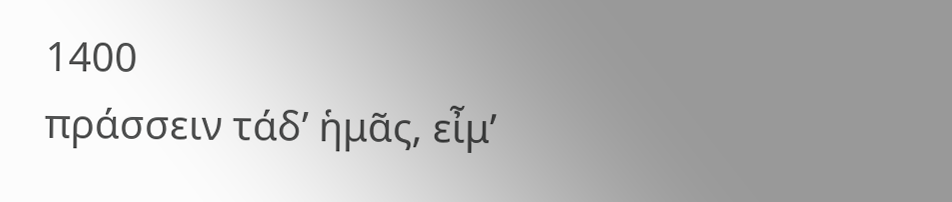1400
πράσσειν τάδʼ ἡμᾶς, εἶμʼ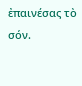ἐπαινέσας τὸ σόν.